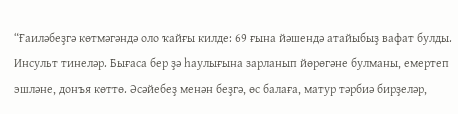“Ғаиләбеҙгә көтмәгәндә оло ҡайғы килде: 69 ғына йәшендә атайыбыҙ вафат булды. Инсульт тинеләр. Бығаса бер ҙә һаулығына зарланып йөрөгәне булманы, емертеп эшләне, донъя көттө. Әсәйебеҙ менән беҙгә, өс балаға, матур тәрбиә бирҙеләр,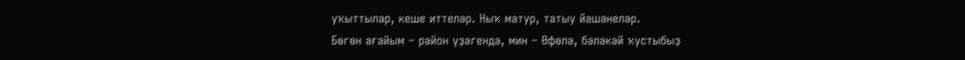уҡыттылар, кеше иттеләр. Ныҡ матур, татыу йәшәнеләр.
Бөгөн ағайым – район үҙәгендә, мин – Өфөлә, бәләкәй ҡустыбыҙ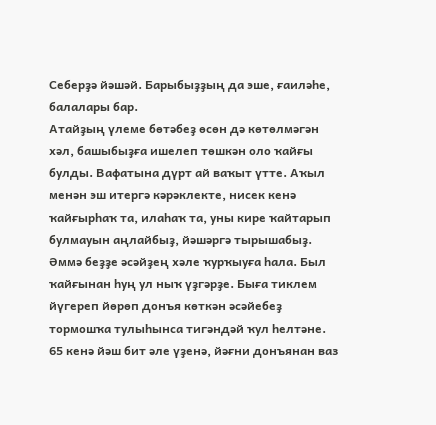Себерҙә йәшәй. Барыбыҙҙың да эше, ғаиләһе, балалары бар.
Атайҙың үлеме бөтәбеҙ өсөн дә көтөлмәгән хәл, башыбыҙға ишелеп төшкән оло ҡайғы булды. Вафатына дүрт ай ваҡыт үтте. Аҡыл менән эш итергә кәрәклекте, нисек кенә ҡайғырһаҡ та, илаһаҡ та, уны кире ҡайтарып булмауын аңлайбыҙ, йәшәргә тырышабыҙ. Әммә беҙҙе әсәйҙең хәле ҡурҡыуға һала. Был ҡайғынан һуң ул ныҡ үҙгәрҙе. Быға тиклем йүгереп йөрөп донъя көткән әсәйебеҙ тормошҡа тулыһынса тигәндәй ҡул һелтәне. 65 кенә йәш бит әле үҙенә, йәғни донъянан ваз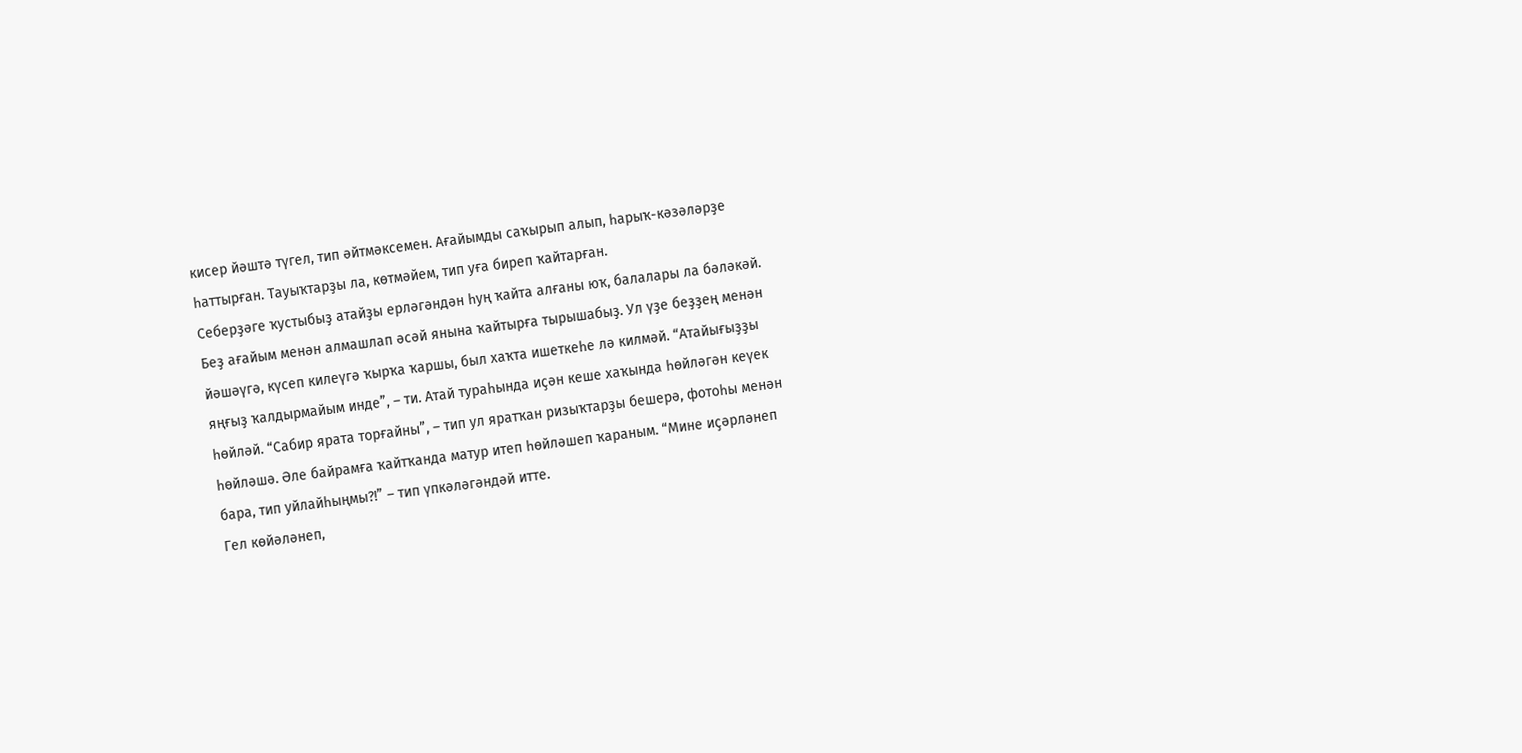кисер йәштә түгел, тип әйтмәксемен. Ағайымды саҡырып алып, һарыҡ-кәзәләрҙе һаттырған. Тауыҡтарҙы ла, көтмәйем, тип уға биреп ҡайтарған.
Себерҙәге ҡустыбыҙ атайҙы ерләгәндән һуң ҡайта алғаны юҡ, балалары ла бәләкәй. Беҙ ағайым менән алмашлап әсәй янына ҡайтырға тырышабыҙ. Ул үҙе беҙҙең менән йәшәүгә, күсеп килеүгә ҡырҡа ҡаршы, был хаҡта ишеткеһе лә килмәй. “Атайығыҙҙы яңғыҙ ҡалдырмайым инде”, – ти. Атай тураһында иҫән кеше хаҡында һөйләгән кеүек һөйләй. “Сабир ярата торғайны”, – тип ул яратҡан ризыҡтарҙы бешерә, фотоһы менән һөйләшә. Әле байрамға ҡайтҡанда матур итеп һөйләшеп ҡараным. “Мине иҫәрләнеп бара, тип уйлайһыңмы?!” – тип үпкәләгәндәй итте.
Гел көйәләнеп,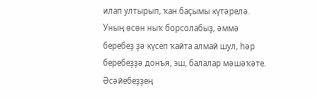илап ултырып, ҡан баҫымы күтәрелә. Уның өсөн ныҡ борсолабыҙ, әммә беребеҙ ҙә күсеп ҡайта алмай шул, һәр беребеҙҙә донъя, эш, балалар мәшәҡәте. Әсәйебеҙҙең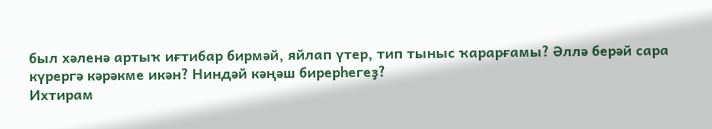был хәленә артыҡ иғтибар бирмәй, яйлап үтер, тип тыныс ҡарарғамы? Әллә берәй сара күрергә кәрәкме икән? Ниндәй кәңәш бирерһегеҙ?
Ихтирам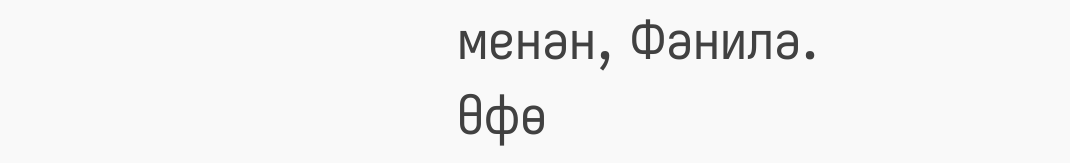менән, Фәнилә.
Өфө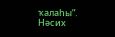ҡалаһы”.
Нәсих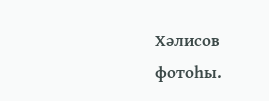Хәлисов фотоһы.